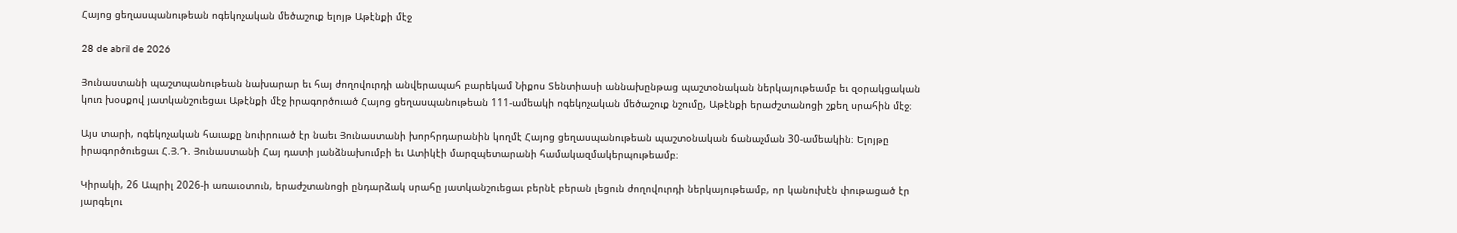Հայոց ցեղասպանութեան ոգեկոչական մեծաշուք ելոյթ Աթէնքի մէջ

28 de abril de 2026

Յունաստանի պաշտպանութեան նախարար եւ հայ ժողովուրդի անվերապահ բարեկամ Նիքոս Տենտիասի աննախընթաց պաշտօնական ներկայութեամբ եւ զօրակցական կուռ խօսքով յատկանշուեցաւ Աթէնքի մէջ իրագործուած Հայոց ցեղասպանութեան 111-ամեակի ոգեկոչական մեծաշուք նշումը, Աթէնքի երաժշտանոցի շքեղ սրահին մէջ։

Այս տարի, ոգեկոչական հաւաքը նուիրուած էր նաեւ Յունաստանի խորհրդարանին կողմէ Հայոց ցեղասպանութեան պաշտօնական ճանաչման 30-ամեակին։ Ելոյթը իրագործուեցաւ Հ.Յ.Դ. Յունաստանի Հայ դատի յանձնախումբի եւ Ատիկէի մարզպետարանի համակազմակերպութեամբ։

Կիրակի, 26 Ապրիլ 2026-ի առաւօտուն, երաժշտանոցի ընդարձակ սրահը յատկանշուեցաւ բերնէ բերան լեցուն ժողովուրդի ներկայութեամբ, որ կանուխէն փութացած էր յարգելու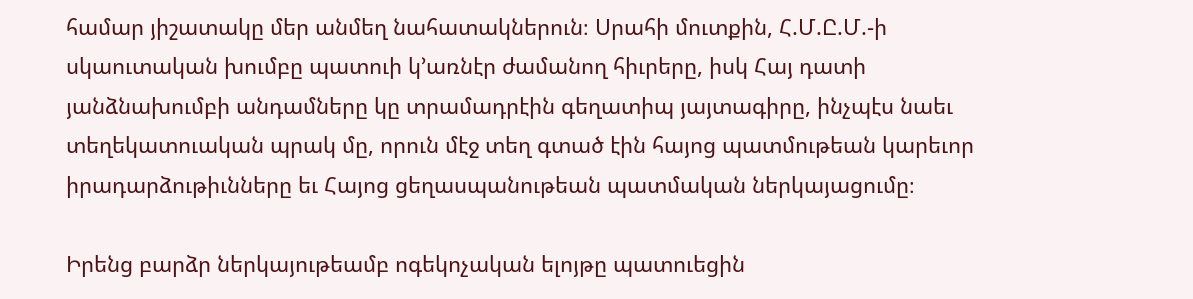համար յիշատակը մեր անմեղ նահատակներուն։ Սրահի մուտքին, Հ.Մ.Ը.Մ.-ի սկաուտական խումբը պատուի կ՚առնէր ժամանող հիւրերը, իսկ Հայ դատի յանձնախումբի անդամները կը տրամադրէին գեղատիպ յայտագիրը, ինչպէս նաեւ տեղեկատուական պրակ մը, որուն մէջ տեղ գտած էին հայոց պատմութեան կարեւոր իրադարձութիւնները եւ Հայոց ցեղասպանութեան պատմական ներկայացումը։

Իրենց բարձր ներկայութեամբ ոգեկոչական ելոյթը պատուեցին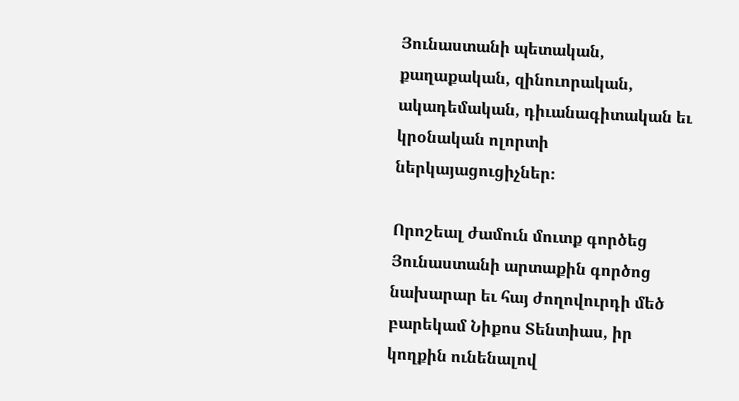Յունաստանի պետական, քաղաքական, զինուորական, ակադեմական, դիւանագիտական եւ կրօնական ոլորտի ներկայացուցիչներ։

Որոշեալ ժամուն մուտք գործեց Յունաստանի արտաքին գործոց նախարար եւ հայ ժողովուրդի մեծ բարեկամ Նիքոս Տենտիաս, իր կողքին ունենալով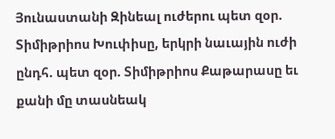Յունաստանի Զինեալ ուժերու պետ զօր. Տիմիթրիոս Խուփիսը, երկրի նաւային ուժի ընդհ. պետ զօր. Տիմիթրիոս Քաթարասը եւ քանի մը տասնեակ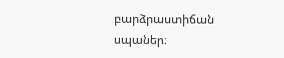բարձրաստիճան սպաներ։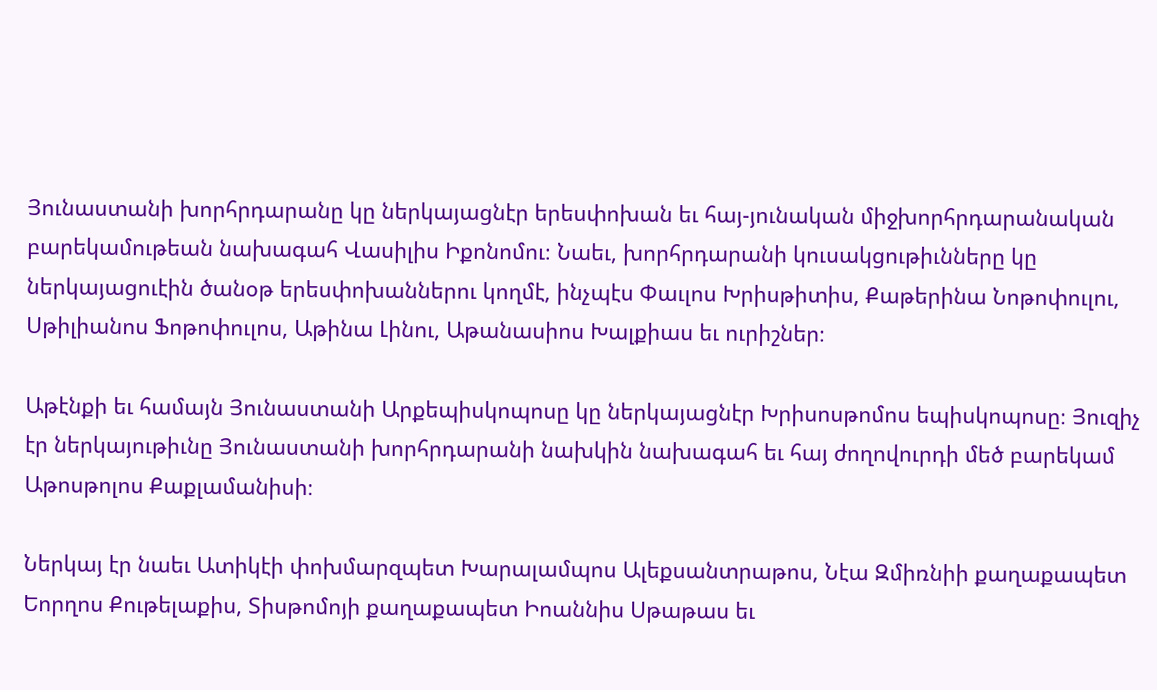Յունաստանի խորհրդարանը կը ներկայացնէր երեսփոխան եւ հայ-յունական միջխորհրդարանական բարեկամութեան նախագահ Վասիլիս Իքոնոմու։ Նաեւ, խորհրդարանի կուսակցութիւնները կը ներկայացուէին ծանօթ երեսփոխաններու կողմէ, ինչպէս Փաւլոս Խրիսթիտիս, Քաթերինա Նոթոփուլու, Սթիլիանոս Ֆոթոփուլոս, Աթինա Լինու, Աթանասիոս Խալքիաս եւ ուրիշներ։

Աթէնքի եւ համայն Յունաստանի Արքեպիսկոպոսը կը ներկայացնէր Խրիսոսթոմոս եպիսկոպոսը։ Յուզիչ էր ներկայութիւնը Յունաստանի խորհրդարանի նախկին նախագահ եւ հայ ժողովուրդի մեծ բարեկամ Աթոսթոլոս Քաքլամանիսի։

Ներկայ էր նաեւ Ատիկէի փոխմարզպետ Խարալամպոս Ալեքսանտրաթոս, Նէա Զմիռնիի քաղաքապետ Եորղոս Քութելաքիս, Տիսթոմոյի քաղաքապետ Իոաննիս Սթաթաս եւ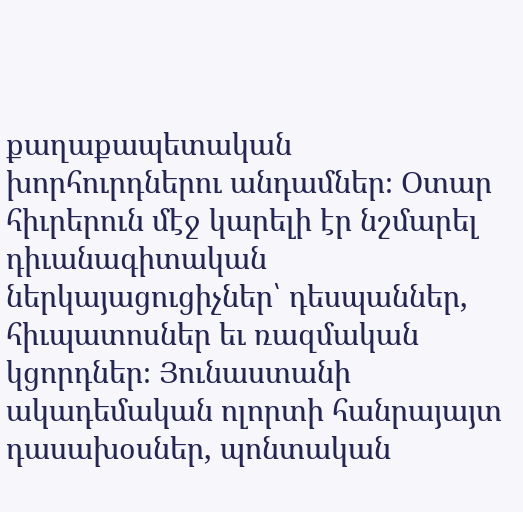քաղաքապետական խորհուրդներու անդամներ։ Օտար հիւրերուն մէջ կարելի էր նշմարել դիւանագիտական ներկայացուցիչներ՝ դեսպաններ, հիւպատոսներ եւ ռազմական կցորդներ։ Յունաստանի ակադեմական ոլորտի հանրայայտ դասախօսներ, պոնտական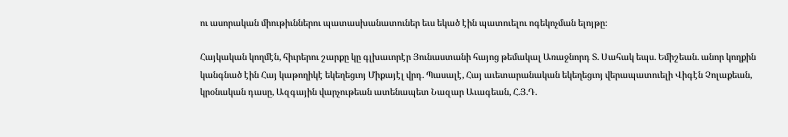ու ասորական միութիւններու պատասխանատուներ եւս եկած էին պատուելու ոգեկոչման ելոյթը։

Հայկական կողմէն, հիւրերու շարքը կը գլխաւորէր Յունաստանի հայոց թեմակալ Առաջնորդ Տ. Սահակ եպս. Եմիշեան. անոր կողքին կանգնած էին Հայ կաթողիկէ եկեղեցւոյ Միքայէլ վրդ. Պասալէ, Հայ աւետարանական եկեղեցւոյ վերապատուելի Վիգէն Չոլաքեան, կրօնական դասը, Ազգային վարչութեան ատենապետ Նազար Աւագեան, Հ.Յ.Դ.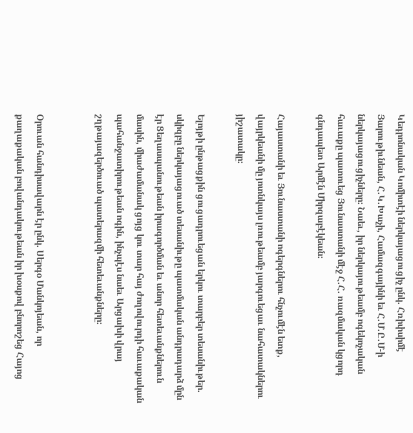Կեդրոնական Կոմիտէի ներկայացուցիչ ընկ. Հռիփսիմէ Յարութիւնեան, Հ.Կ.Խաչի, Համազգայինի եւ Հ.Մ.Ը.Մ-ի ներկայացուցիչները։ Նաեւ, իր ներկայութեամբ ոգեկոչական հաւաքը պատուեց Յունաստանի մէջ Հ.Հ. ռազմական կցորդ գնդապետ Արմէն Միրզաբէկեան։

Հայաստանի եւ Յունաստանի ոգերգներու հնչումէն ետք, վայրկեանի մը յոտնկայս լռութեամբ յարգուեցաւ նահատակներու յիշատակը։

Ելոյթի ընթացքին ցուցադրուեցան երկու տարբեր տեսանիւթեր. սկիզբը ներկայացուած տեսանիւթը պատմական անդրադարձ մըն էր Ցեղասպանութեան իրագործման եւ անոր հետեւանքներուն մասին, միաժամանակ ցոյց կու տար հայ ժողովուրդի հաւաքական պահանջատիրութեան ոգին, ինչպէս նաեւ Արցախի վրայ շղթայազերծուած պատերազմի հետեւանքները։


Օրուան հանդիսավարն էր ընկ. Սերգօ Մանկոյեան, որ քաղաքական բովանդակութեան իր խօսքով բնորոշեց Հայոց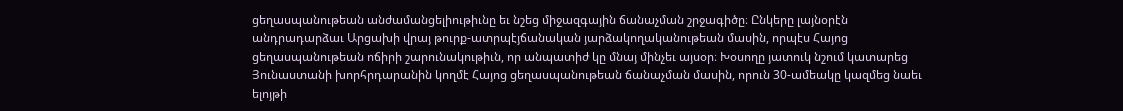ցեղասպանութեան անժամանցելիութիւնը եւ նշեց միջազգային ճանաչման շրջագիծը։ Ընկերը լայնօրէն անդրադարձաւ Արցախի վրայ թուրք-ատրպէյճանական յարձակողականութեան մասին, որպէս Հայոց ցեղասպանութեան ոճիրի շարունակութիւն, որ անպատիժ կը մնայ մինչեւ այսօր։ Խօսողը յատուկ նշում կատարեց Յունաստանի խորհրդարանին կողմէ Հայոց ցեղասպանութեան ճանաչման մասին, որուն 30-ամեակը կազմեց նաեւ ելոյթի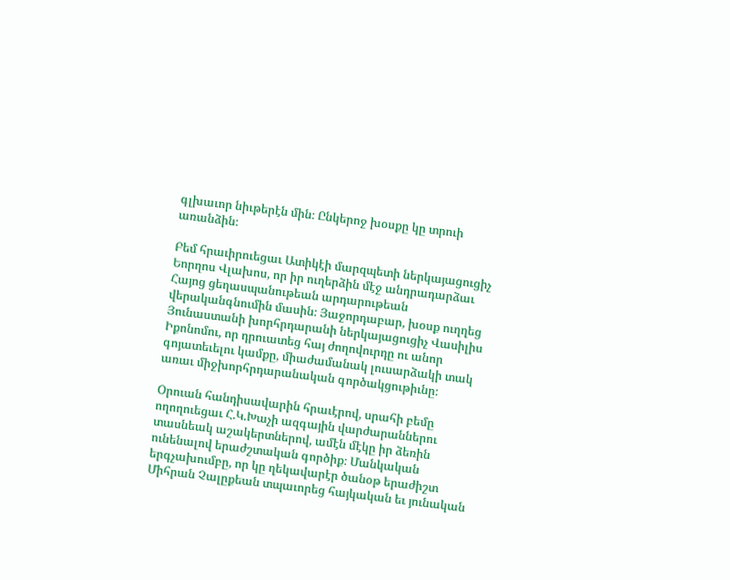գլխաւոր նիւթերէն մին։ Ընկերոջ խօսքը կը տրուի առանձին։

Բեմ հրաւիրուեցաւ Ատիկէի մարզպետի ներկայացուցիչ Եորղոս Վլախոս, որ իր ուղերձին մէջ անդրադարձաւ Հայոց ցեղասպանութեան արդարութեան վերականգնումին մասին։ Յաջորդաբար, խօսք ուղղեց Յունաստանի խորհրդարանի ներկայացուցիչ Վասիլիս Իքոնոմու, որ դրուատեց հայ ժողովուրդը ու անոր գոյատեւելու կամքը, միաժամանակ լուսարձակի տակ առաւ միջխորհրդարանական գործակցութիւնը։

Օրուան հանդիսավարին հրաւէրով, սրահի բեմը ողողուեցաւ Հ.Կ.Խաչի ազգային վարժարաններու տասնեակ աշակերտներով, ամէն մէկը իր ձեռին ունենալով երաժշտական գործիք։ Մանկական երգչախումբը, որ կը ղեկավարէր ծանօթ երաժիշտ Միհրան Չալըքեան տպաւորեց հայկական եւ յունական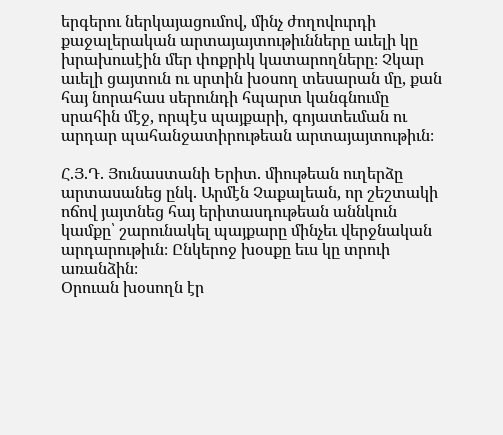երգերու ներկայացումով, մինչ ժողովուրդի քաջալերական արտայայտութիւնները աւելի կը խրախուսէին մեր փոքրիկ կատարողները։ Չկար աւելի ցայտուն ու սրտին խօսող տեսարան մը, քան հայ նորահաս սերունդի հպարտ կանգնումը սրահին մէջ, որպէս պայքարի, գոյատեւման ու արդար պահանջատիրութեան արտայայտութիւն։

Հ.Յ.Դ. Յունաստանի Երիտ. միութեան ուղերձը արտասանեց ընկ. Արմէն Չաքալեան, որ շեշտակի ոճով յայտնեց հայ երիտասդութեան աննկուն կամքը՝ շարունակել պայքարը մինչեւ վերջնական արդարութիւն։ Ընկերոջ խօսքը եւս կը տրուի առանձին։
Օրուան խօսողն էր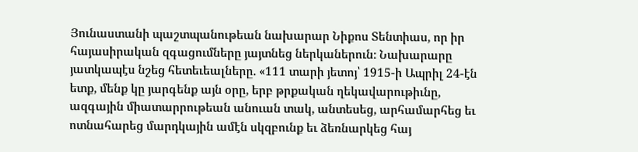Յունաստանի պաշտպանութեան նախարար Նիքոս Տենտիաս, որ իր հայասիրական զգացումները յայտնեց ներկաներուն։ Նախարարը յատկապէս նշեց հետեւեալները. «111 տարի յետոյ՝ 1915-ի Ապրիլ 24-էն ետք, մենք կը յարգենք այն օրը, երբ թրքական ղեկավարութիւնը, ազգային միատարրութեան անուան տակ, անտեսեց, արհամարհեց եւ ոտնահարեց մարդկային ամէն սկզբունք եւ ձեռնարկեց հայ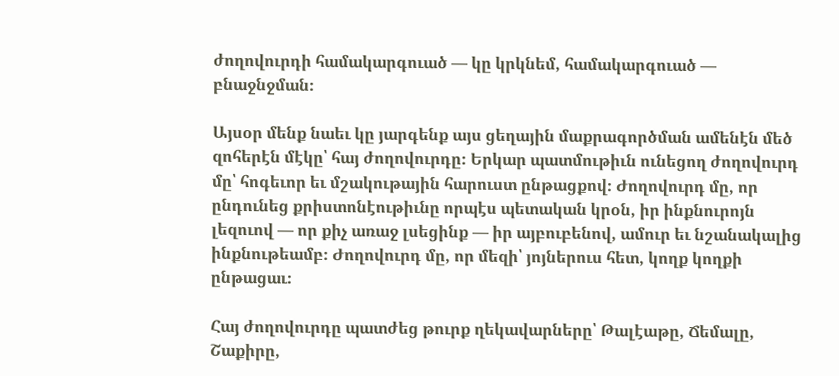ժողովուրդի համակարգուած — կը կրկնեմ, համակարգուած — բնաջնջման։

Այսօր մենք նաեւ կը յարգենք այս ցեղային մաքրագործման ամենէն մեծ զոհերէն մէկը՝ հայ ժողովուրդը։ Երկար պատմութիւն ունեցող ժողովուրդ մը՝ հոգեւոր եւ մշակութային հարուստ ընթացքով։ Ժողովուրդ մը, որ ընդունեց քրիստոնէութիւնը որպէս պետական կրօն, իր ինքնուրոյն լեզուով — որ քիչ առաջ լսեցինք — իր այբուբենով, ամուր եւ նշանակալից ինքնութեամբ։ Ժողովուրդ մը, որ մեզի՝ յոյներուս հետ, կողք կողքի ընթացաւ։

Հայ ժողովուրդը պատժեց թուրք ղեկավարները՝ Թալէաթը, Ճեմալը, Շաքիրը,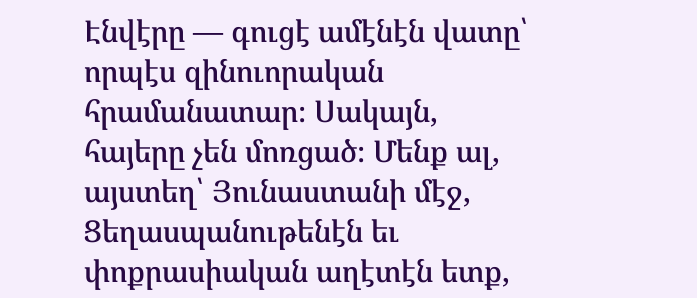Էնվէրը — գուցէ ամէնէն վատը՝ որպէս զինուորական հրամանատար։ Սակայն, հայերը չեն մոռցած։ Մենք ալ, այստեղ՝ Յունաստանի մէջ, Ցեղասպանութենէն եւ փոքրասիական աղէտէն ետք,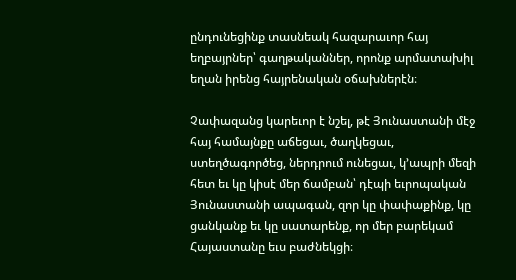ընդունեցինք տասնեակ հազարաւոր հայ եղբայրներ՝ գաղթականներ, որոնք արմատախիլ եղան իրենց հայրենական օճախներէն։

Չափազանց կարեւոր է նշել, թէ Յունաստանի մէջ հայ համայնքը աճեցաւ, ծաղկեցաւ, ստեղծագործեց, ներդրում ունեցաւ, կ՚ապրի մեզի հետ եւ կը կիսէ մեր ճամբան՝ դէպի եւրոպական Յունաստանի ապագան, զոր կը փափաքինք, կը ցանկանք եւ կը սատարենք, որ մեր բարեկամ Հայաստանը եւս բաժնեկցի։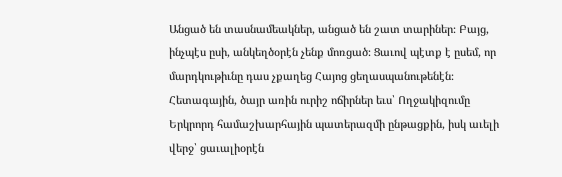Անցած են տասնամեակներ, անցած են շատ տարիներ։ Բայց, ինչպէս ըսի, անկեղծօրէն չենք մոռցած։ Ցաւով պէտք է ըսեմ, որ մարդկութիւնը դաս չքաղեց Հայոց ցեղասպանութենէն։ Հետագային, ծայր առին ուրիշ ոճիրներ եւս՝ Ողջակիզումը Երկրորդ համաշխարհային պատերազմի ընթացքին, իսկ աւելի վերջ՝ ցաւալիօրէն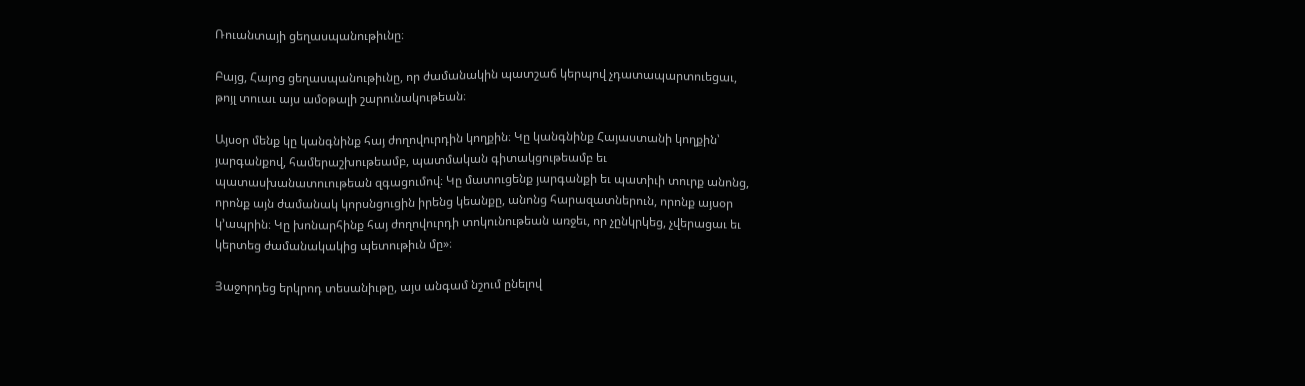Ռուանտայի ցեղասպանութիւնը։

Բայց, Հայոց ցեղասպանութիւնը, որ ժամանակին պատշաճ կերպով չդատապարտուեցաւ, թոյլ տուաւ այս ամօթալի շարունակութեան։

Այսօր մենք կը կանգնինք հայ ժողովուրդին կողքին։ Կը կանգնինք Հայաստանի կողքին՝ յարգանքով, համերաշխութեամբ, պատմական գիտակցութեամբ եւ պատասխանատուութեան զգացումով։ Կը մատուցենք յարգանքի եւ պատիւի տուրք անոնց, որոնք այն ժամանակ կորսնցուցին իրենց կեանքը, անոնց հարազատներուն, որոնք այսօր կ՚ապրին։ Կը խոնարհինք հայ ժողովուրդի տոկունութեան առջեւ, որ չընկրկեց, չվերացաւ եւ կերտեց ժամանակակից պետութիւն մը»։

Յաջորդեց երկրոդ տեսանիւթը, այս անգամ նշում ընելով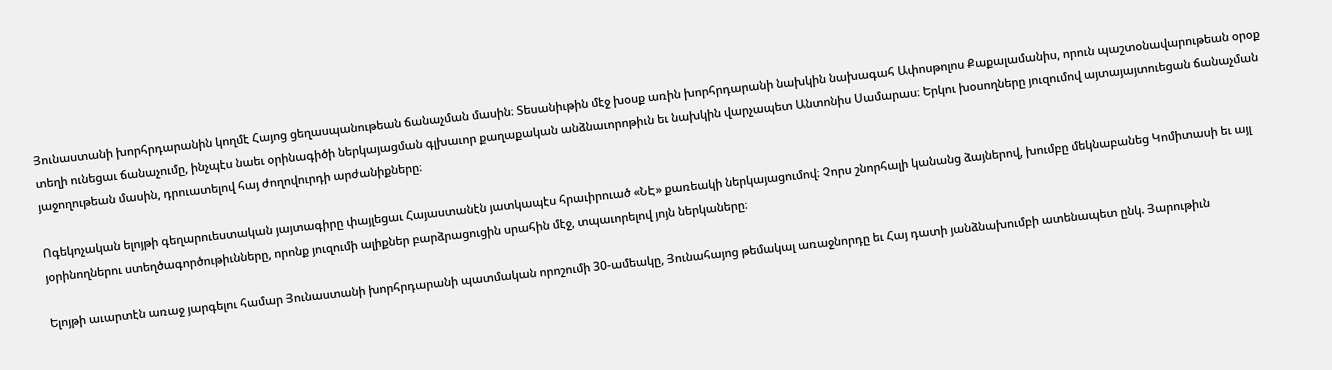Յունաստանի խորհրդարանին կողմէ Հայոց ցեղասպանութեան ճանաչման մասին։ Տեսանիւթին մէջ խօսք առին խորհրդարանի նախկին նախագահ Ափոսթոլոս Քաքալամանիս, որուն պաշտօնավարութեան օրօք տեղի ունեցաւ ճանաչումը, ինչպէս նաեւ օրինագիծի ներկայացման գլխաւոր քաղաքական անձնաւորոթիւն եւ նախկին վարչապետ Անտոնիս Սամարաս։ Երկու խօսողները յուզումով այտայայտուեցան ճանաչման յաջողութեան մասին, դրուատելով հայ ժողովուրդի արժանիքները։

Ոգեկոչական ելոյթի գեղարուեստական յայտագիրը փայլեցաւ Հայաստանէն յատկապէս հրաւիրուած «ՆԷ» քառեակի ներկայացումով։ Չորս շնորհալի կանանց ձայներով, խումբը մեկնաբանեց Կոմիտասի եւ այլ յօրինողներու ստեղծագործութիւնները, որոնք յուզումի ալիքներ բարձրացուցին սրահին մէջ, տպաւորելով յոյն ներկաները։

Ելոյթի աւարտէն առաջ յարգելու համար Յունաստանի խորհրդարանի պատմական որոշումի 30-ամեակը, Յունահայոց թեմակալ առաջնորդը եւ Հայ դատի յանձնախումբի ատենապետ ընկ. Յարութիւն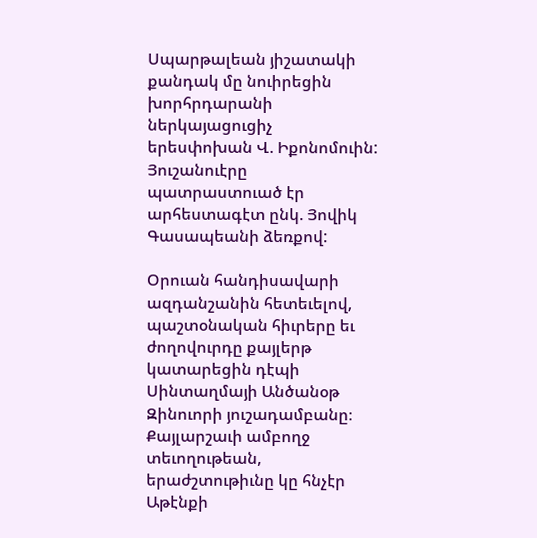Սպարթալեան յիշատակի քանդակ մը նուիրեցին խորհրդարանի ներկայացուցիչ երեսփոխան Վ. Իքոնոմուին: Յուշանուէրը պատրաստուած էր արհեստագէտ ընկ. Յովիկ Գասապեանի ձեռքով:

Օրուան հանդիսավարի ազդանշանին հետեւելով, պաշտօնական հիւրերը եւ ժողովուրդը քայլերթ կատարեցին դէպի Սինտաղմայի Անծանօթ Զինուորի յուշադամբանը։ Քայլարշաւի ամբողջ տեւողութեան, երաժշտութիւնը կը հնչէր Աթէնքի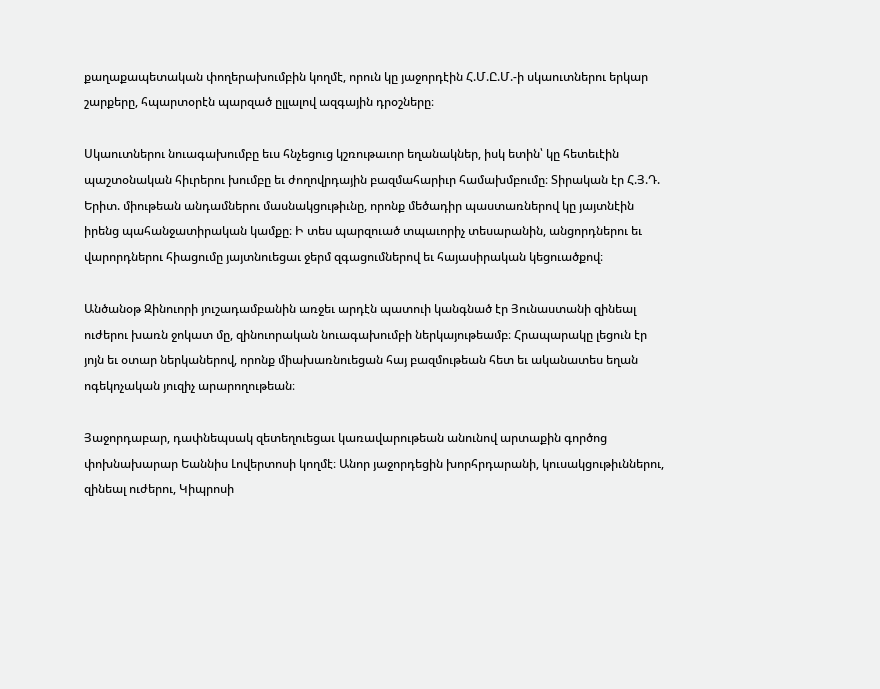քաղաքապետական փողերախումբին կողմէ, որուն կը յաջորդէին Հ.Մ.Ը.Մ.-ի սկաուտներու երկար շարքերը, հպարտօրէն պարզած ըլլալով ազգային դրօշները։

Սկաուտներու նուագախումբը եւս հնչեցուց կշռութաւոր եղանակներ, իսկ ետին՝ կը հետեւէին պաշտօնական հիւրերու խումբը եւ ժողովրդային բազմահարիւր համախմբումը։ Տիրական էր Հ.Յ.Դ. Երիտ. միութեան անդամներու մասնակցութիւնը, որոնք մեծադիր պաստառներով կը յայտնէին իրենց պահանջատիրական կամքը։ Ի տես պարզուած տպաւորիչ տեսարանին, անցորդներու եւ վարորդներու հիացումը յայտնուեցաւ ջերմ զգացումներով եւ հայասիրական կեցուածքով։

Անծանօթ Զինուորի յուշադամբանին առջեւ արդէն պատուի կանգնած էր Յունաստանի զինեալ ուժերու խառն ջոկատ մը, զինուորական նուագախումբի ներկայութեամբ։ Հրապարակը լեցուն էր յոյն եւ օտար ներկաներով, որոնք միախառնուեցան հայ բազմութեան հետ եւ ականատես եղան ոգեկոչական յուզիչ արարողութեան։

Յաջորդաբար, դափնեպսակ զետեղուեցաւ կառավարութեան անունով արտաքին գործոց փոխնախարար Եաննիս Լովերտոսի կողմէ։ Անոր յաջորդեցին խորհրդարանի, կուսակցութիւններու, զինեալ ուժերու, Կիպրոսի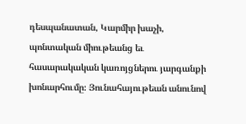դեսպանատան, Կարմիր խաչի, պոնտական միութեանց եւ հասարակական կառոյցներու յարգանքի խոնարհումը։ Յունահայութեան անունով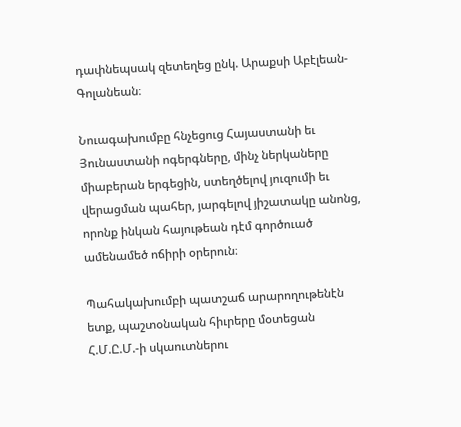դափնեպսակ զետեղեց ընկ. Արաքսի Աբէլեան-Գոլանեան։

Նուագախումբը հնչեցուց Հայաստանի եւ Յունաստանի ոգերգները, մինչ ներկաները միաբերան երգեցին, ստեղծելով յուզումի եւ վերացման պահեր, յարգելով յիշատակը անոնց, որոնք ինկան հայութեան դէմ գործուած ամենամեծ ոճիրի օրերուն։

Պահակախումբի պատշաճ արարողութենէն ետք, պաշտօնական հիւրերը մօտեցան Հ.Մ.Ը.Մ.-ի սկաուտներու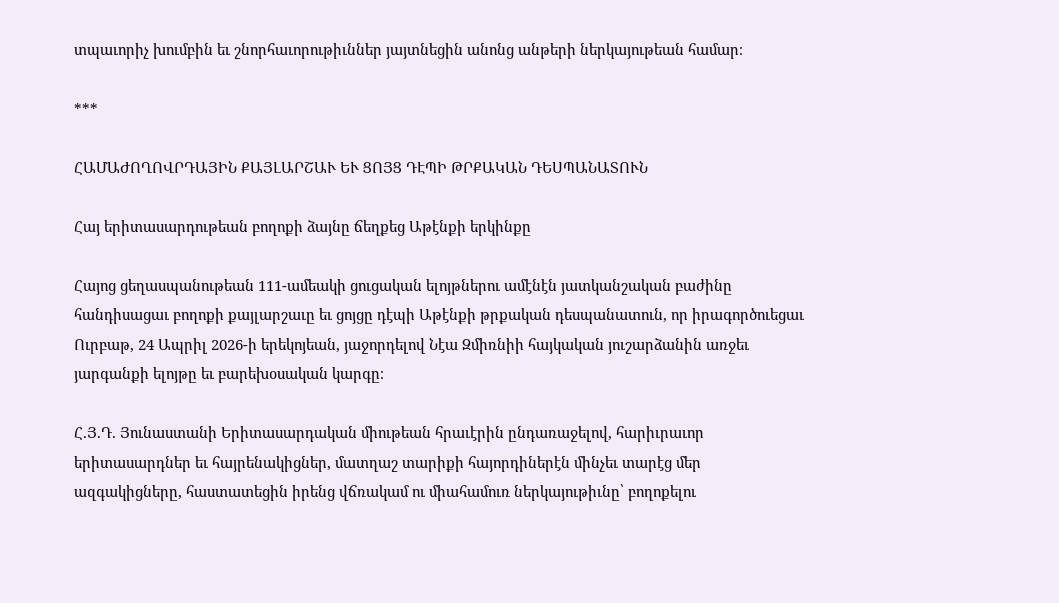տպաւորիչ խումբին եւ շնորհաւորութիւններ յայտնեցին անոնց անթերի ներկայութեան համար։

***

ՀԱՄԱԺՈՂՈՎՐԴԱՅԻՆ ՔԱՅԼԱՐՇԱՒ ԵՒ ՑՈՅՑ ԴԷՊԻ ԹՐՔԱԿԱՆ ԴԵՍՊԱՆԱՏՈՒՆ

Հայ երիտասարդութեան բողոքի ձայնը ճեղքեց Աթէնքի երկինքը

Հայոց ցեղասպանութեան 111-ամեակի ցուցական ելոյթներու ամէնէն յատկանշական բաժինը հանդիսացաւ բողոքի քայլարշաւը եւ ցոյցը դէպի Աթէնքի թրքական դեսպանատուն, որ իրագործուեցաւ Ուրբաթ, 24 Ապրիլ 2026-ի երեկոյեան, յաջորդելով Նէա Զմիռնիի հայկական յուշարձանին առջեւ յարգանքի ելոյթը եւ բարեխօսական կարգը։

Հ.Յ.Դ. Յունաստանի Երիտասարդական միութեան հրաւէրին ընդառաջելով, հարիւրաւոր երիտասարդներ եւ հայրենակիցներ, մատղաշ տարիքի հայորդիներէն մինչեւ տարէց մեր ազգակիցները, հաստատեցին իրենց վճռակամ ու միահամուռ ներկայութիւնը՝ բողոքելու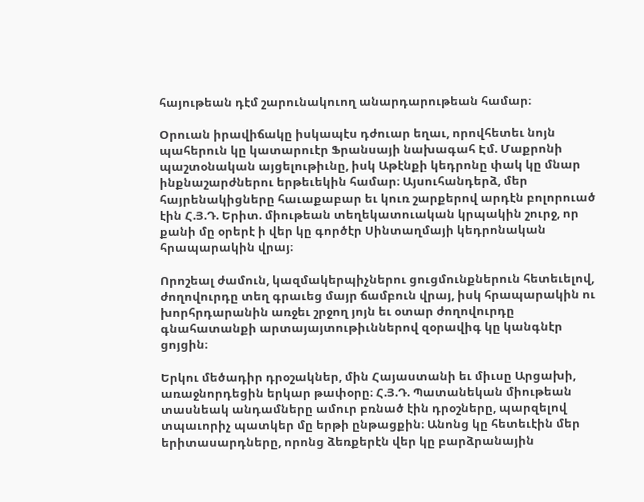հայութեան դէմ շարունակուող անարդարութեան համար։

Օրուան իրավիճակը իսկապէս դժուար եղաւ, որովհետեւ նոյն պահերուն կը կատարուէր Ֆրանսայի նախագահ Էմ. Մաքրոնի պաշտօնական այցելութիւնը, իսկ Աթէնքի կեդրոնը փակ կը մնար ինքնաշարժներու երթեւեկին համար։ Այսուհանդերձ, մեր հայրենակիցները հաւաքաբար եւ կուռ շարքերով արդէն բոլորուած էին Հ.Յ.Դ. Երիտ. միութեան տեղեկատուական կրպակին շուրջ, որ քանի մը օրերէ ի վեր կը գործէր Սինտաղմայի կեդրոնական հրապարակին վրայ։

Որոշեալ ժամուն, կազմակերպիչներու ցուցմունքներուն հետեւելով, ժողովուրդը տեղ գրաւեց մայր ճամբուն վրայ, իսկ հրապարակին ու խորհրդարանին առջեւ շրջող յոյն եւ օտար ժողովուրդը գնահատանքի արտայայտութիւններով զօրավիգ կը կանգնէր ցոյցին։

Երկու մեծադիր դրօշակներ, մին Հայաստանի եւ միւսը Արցախի, առաջնորդեցին երկար թափօրը։ Հ.Յ.Դ. Պատանեկան միութեան տասնեակ անդամները ամուր բռնած էին դրօշները, պարզելով տպաւորիչ պատկեր մը երթի ընթացքին։ Անոնց կը հետեւէին մեր երիտասարդները, որոնց ձեռքերէն վեր կը բարձրանային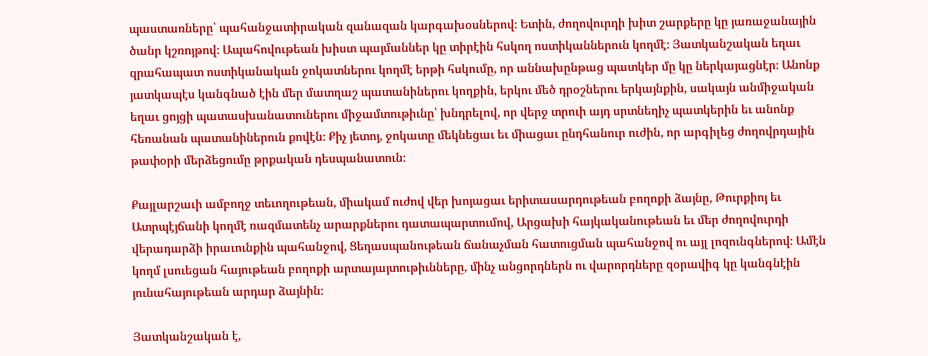պաստառները՝ պահանջատիրական զանազան կարգախօսներով։ Ետին, ժողովուրդի խիտ շարքերը կը յառաջանային ծանր կշռոյթով։ Ապահովութեան խիստ պայմաններ կը տիրէին հսկող ոստիկաններուն կողմէ։ Յատկանշական եղաւ զրահապատ ոստիկանական ջոկատներու կողմէ երթի հսկումը, որ աննախընթաց պատկեր մը կը ներկայացնէր։ Անոնք յատկապէս կանգնած էին մեր մատղաշ պատանիներու կողքին, երկու մեծ դրօշներու երկայնքին, սակայն անմիջական եղաւ ցոյցի պատասխանատուներու միջամտութիւնը՝ խնդրելով, որ վերջ տրուի այդ սրտնեղիչ պատկերին եւ անոնք հեռանան պատանիներուն քովէն։ Քիչ յետոյ, ջոկատը մեկնեցաւ եւ միացաւ ընդհանուր ուժին, որ արգիլեց ժողովրդային թափօրի մերձեցումը թրքական դեսպանատուն։

Քայլարշաւի ամբողջ տեւողութեան, միակամ ուժով վեր խոյացաւ երիտասարդութեան բողոքի ձայնը, Թուրքիոյ եւ Ատրպէյճանի կողմէ ռազմատենչ արարքներու դատապարտումով, Արցախի հայկականութեան եւ մեր ժողովուրդի վերադարձի իրաւունքին պահանջով, Ցեղասպանութեան ճանաչման հատուցման պահանջով ու այլ լոզունգներով։ Ամէն կողմ լսուեցան հայութեան բողոքի արտայայտութիւնները, մինչ անցորդներն ու վարորդները զօրավիգ կը կանգնէին յունահայութեան արդար ձայնին։

Յատկանշական է,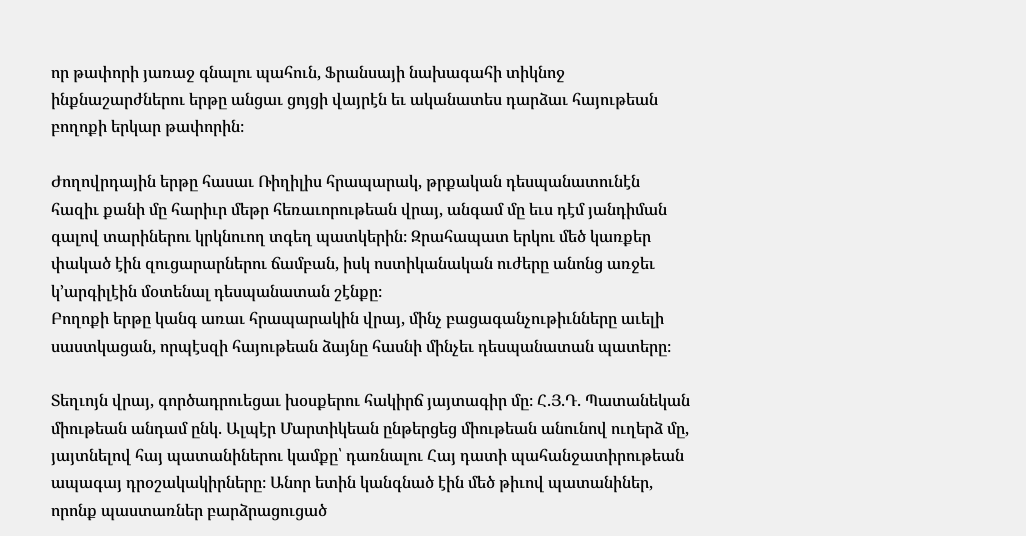որ թափորի յառաջ գնալու պահուն, Ֆրանսայի նախագահի տիկնոջ ինքնաշարժներու երթը անցաւ ցոյցի վայրէն եւ ականատես դարձաւ հայութեան բողոքի երկար թափորին։

Ժողովրդային երթը հասաւ Ռիղիլիս հրապարակ, թրքական դեսպանատունէն հազիւ քանի մը հարիւր մեթր հեռաւորութեան վրայ, անգամ մը եւս դէմ յանդիման գալով տարիներու կրկնուող տգեղ պատկերին։ Զրահապատ երկու մեծ կառքեր փակած էին զուցարարներու ճամբան, իսկ ոստիկանական ուժերը անոնց առջեւ կ՚արգիլէին մօտենալ դեսպանատան շէնքը։
Բողոքի երթը կանգ առաւ հրապարակին վրայ, մինչ բացագանչութիւնները աւելի սաստկացան, որպէսզի հայութեան ձայնը հասնի մինչեւ դեսպանատան պատերը։

Տեղւոյն վրայ, գործադրուեցաւ խօսքերու հակիրճ յայտագիր մը։ Հ.Յ.Դ. Պատանեկան միութեան անդամ ընկ. Ալպէր Մարտիկեան ընթերցեց միութեան անունով ուղերձ մը, յայտնելով հայ պատանիներու կամքը՝ դառնալու Հայ դատի պահանջատիրութեան ապագայ դրօշակակիրները։ Անոր ետին կանգնած էին մեծ թիւով պատանիներ, որոնք պաստառներ բարձրացուցած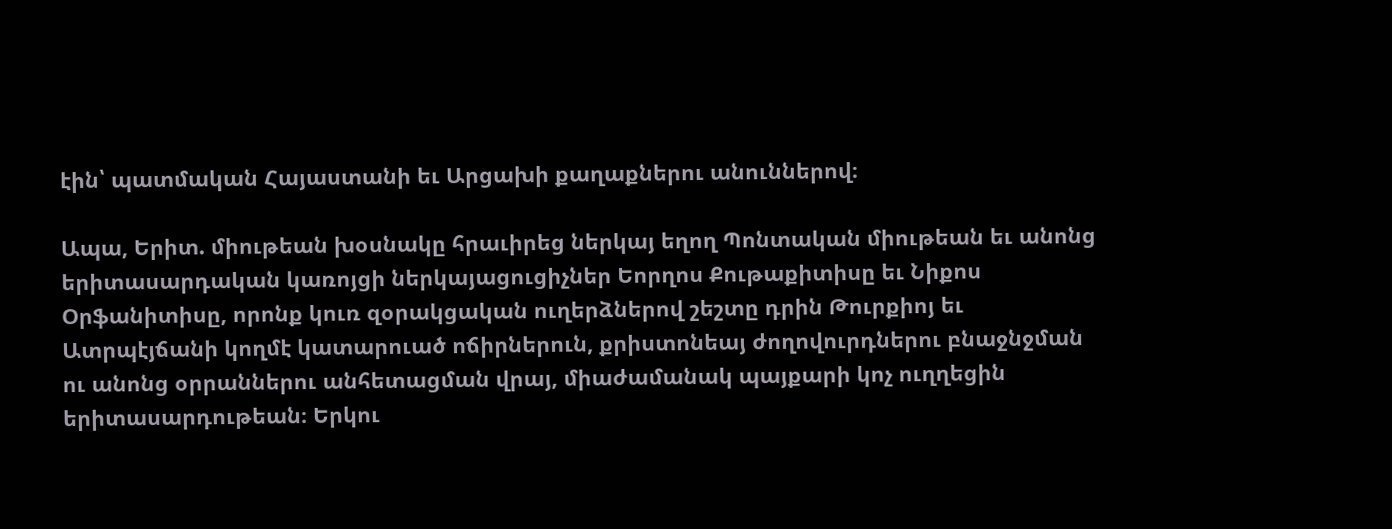էին՝ պատմական Հայաստանի եւ Արցախի քաղաքներու անուններով։

Ապա, Երիտ. միութեան խօսնակը հրաւիրեց ներկայ եղող Պոնտական միութեան եւ անոնց երիտասարդական կառոյցի ներկայացուցիչներ Եորղոս Քութաքիտիսը եւ Նիքոս Օրֆանիտիսը, որոնք կուռ զօրակցական ուղերձներով շեշտը դրին Թուրքիոյ եւ Ատրպէյճանի կողմէ կատարուած ոճիրներուն, քրիստոնեայ ժողովուրդներու բնաջնջման ու անոնց օրրաններու անհետացման վրայ, միաժամանակ պայքարի կոչ ուղղեցին երիտասարդութեան։ Երկու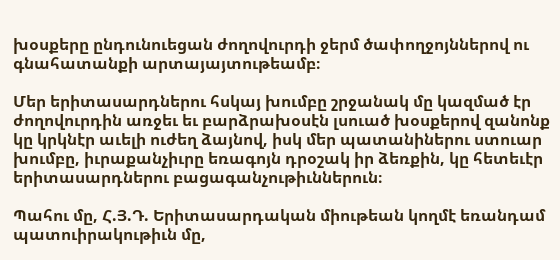խօսքերը ընդունուեցան ժողովուրդի ջերմ ծափողջոյններով ու գնահատանքի արտայայտութեամբ։

Մեր երիտասարդներու հսկայ խումբը շրջանակ մը կազմած էր ժողովուրդին առջեւ եւ բարձրախօսէն լսուած խօսքերով զանոնք կը կրկնէր աւելի ուժեղ ձայնով, իսկ մեր պատանիներու ստուար խումբը, իւրաքանչիւրը եռագոյն դրօշակ իր ձեռքին, կը հետեւէր երիտասարդներու բացագանչութիւններուն։

Պահու մը, Հ.Յ.Դ. Երիտասարդական միութեան կողմէ եռանդամ պատուիրակութիւն մը,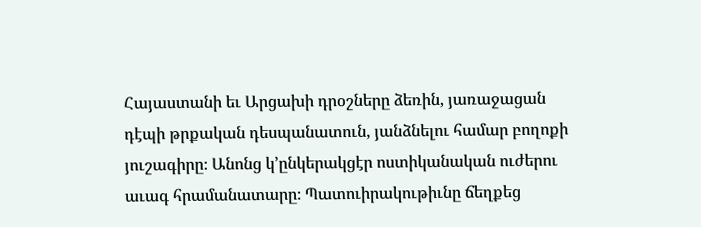Հայաստանի եւ Արցախի դրօշները ձեռին, յառաջացան դէպի թրքական դեսպանատուն, յանձնելու համար բողոքի յուշագիրը։ Անոնց կ՚ընկերակցէր ոստիկանական ուժերու աւագ հրամանատարը։ Պատուիրակութիւնը ճեղքեց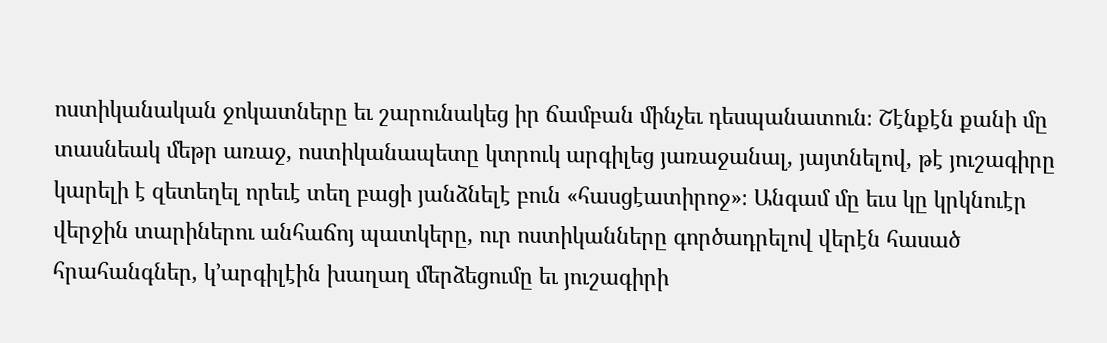ոստիկանական ջոկատները եւ շարունակեց իր ճամբան մինչեւ դեսպանատուն։ Շէնքէն քանի մը տասնեակ մեթր առաջ, ոստիկանապետը կտրուկ արգիլեց յառաջանալ, յայտնելով, թէ յուշագիրը կարելի է զետեղել որեւէ տեղ բացի յանձնելէ բուն «հասցէատիրոջ»։ Անգամ մը եւս կը կրկնուէր վերջին տարիներու անհաճոյ պատկերը, ուր ոստիկանները գործադրելով վերէն հասած հրահանգներ, կ՚արգիլէին խաղաղ մերձեցումը եւ յուշագիրի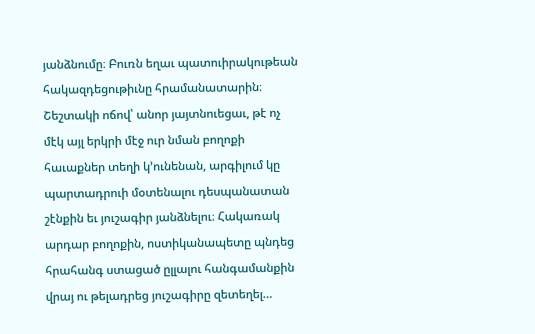յանձնումը։ Բուռն եղաւ պատուիրակութեան հակազդեցութիւնը հրամանատարին։ Շեշտակի ոճով՝ անոր յայտնուեցաւ, թէ ոչ մէկ այլ երկրի մէջ ուր նման բողոքի հաւաքներ տեղի կ՚ունենան, արգիլում կը պարտադրուի մօտենալու դեսպանատան շէնքին եւ յուշագիր յանձնելու։ Հակառակ արդար բողոքին, ոստիկանապետը պնդեց հրահանգ ստացած ըլլալու հանգամանքին վրայ ու թելադրեց յուշագիրը զետեղել…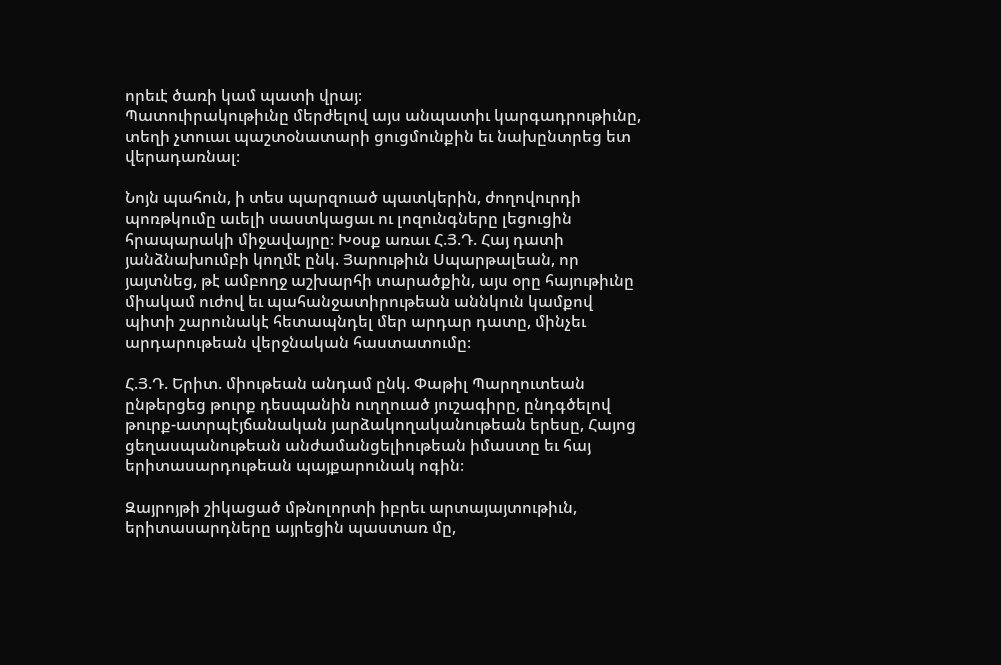որեւէ ծառի կամ պատի վրայ։
Պատուիրակութիւնը մերժելով այս անպատիւ կարգադրութիւնը, տեղի չտուաւ պաշտօնատարի ցուցմունքին եւ նախընտրեց ետ վերադառնալ։

Նոյն պահուն, ի տես պարզուած պատկերին, ժողովուրդի պոռթկումը աւելի սաստկացաւ ու լոզունգները լեցուցին հրապարակի միջավայրը։ Խօսք առաւ Հ.Յ.Դ. Հայ դատի յանձնախումբի կողմէ ընկ. Յարութիւն Սպարթալեան, որ յայտնեց, թէ ամբողջ աշխարհի տարածքին, այս օրը հայութիւնը միակամ ուժով եւ պահանջատիրութեան աննկուն կամքով պիտի շարունակէ հետապնդել մեր արդար դատը, մինչեւ արդարութեան վերջնական հաստատումը։

Հ.Յ.Դ. Երիտ. միութեան անդամ ընկ. Փաթիլ Պարղուտեան ընթերցեց թուրք դեսպանին ուղղուած յուշագիրը, ընդգծելով թուրք-ատրպէյճանական յարձակողականութեան երեսը, Հայոց ցեղասպանութեան անժամանցելիութեան իմաստը եւ հայ երիտասարդութեան պայքարունակ ոգին։

Զայրոյթի շիկացած մթնոլորտի իբրեւ արտայայտութիւն, երիտասարդները այրեցին պաստառ մը,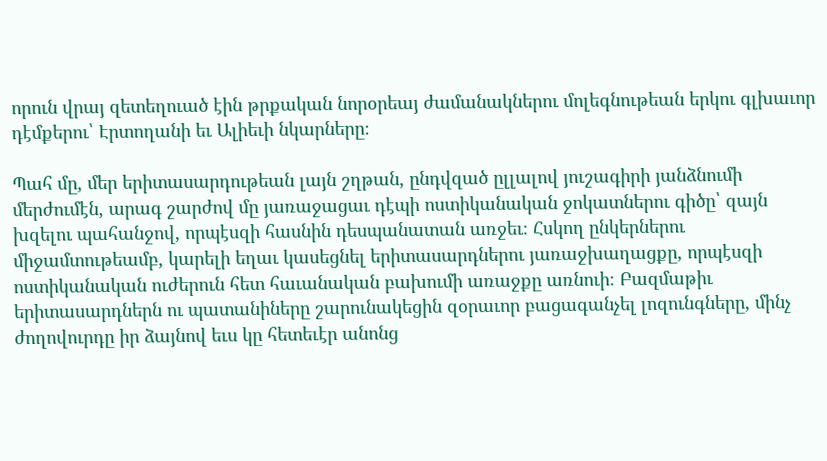որուն վրայ զետեղուած էին թրքական նորօրեայ ժամանակներու մոլեգնութեան երկու գլխաւոր դէմքերու՝ Էրտողանի եւ Ալիեւի նկարները։

Պահ մը, մեր երիտասարդութեան լայն շղթան, ընդվզած ըլլալով յուշագիրի յանձնումի մերժումէն, արագ շարժով մը յառաջացաւ դէպի ոստիկանական ջոկատներու գիծը՝ զայն խզելու պահանջով, որպէսզի հասնին դեսպանատան առջեւ։ Հսկող ընկերներու միջամտութեամբ, կարելի եղաւ կասեցնել երիտասարդներու յառաջխաղացքը, որպէսզի ոստիկանական ուժերուն հետ հաւանական բախումի առաջքը առնուի։ Բազմաթիւ երիտասարդներն ու պատանիները շարունակեցին զօրաւոր բացագանչել լոզունգները, մինչ ժողովուրդը իր ձայնով եւս կը հետեւէր անոնց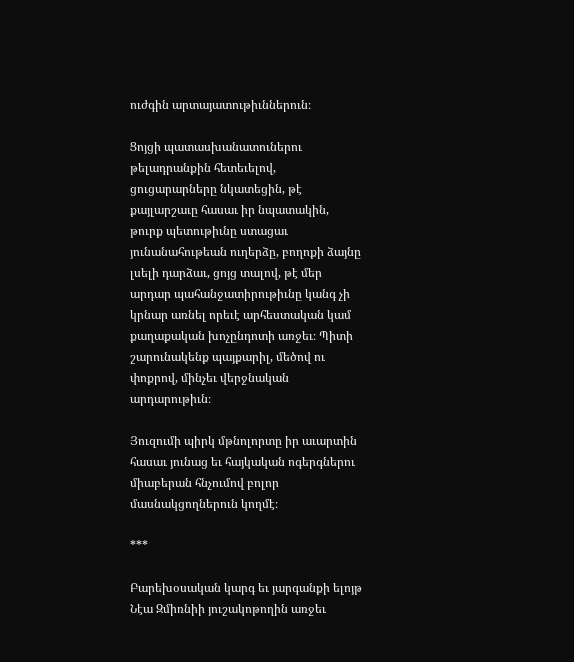ուժգին արտայատութիւններուն։

Ցոյցի պատասխանատուներու թելադրանքին հետեւելով, ցուցարարները նկատեցին, թէ քայլարշաւը հասաւ իր նպատակին, թուրք պետութիւնը ստացաւ յունանահութեան ուղերձը, բողոքի ձայնը լսելի դարձաւ, ցոյց տալով, թէ մեր արդար պահանջատիրութիւնը կանգ չի կրնար առնել որեւէ արհեստական կամ քաղաքական խոչընդոտի առջեւ։ Պիտի շարունակենք պայքարիլ, մեծով ու փոքրով, մինչեւ վերջնական արդարութիւն։

Յուզումի պիրկ մթնոլորտը իր աւարտին հասաւ յունաց եւ հայկական ոգերգներու միաբերան հնչումով բոլոր մասնակցողներուն կողմէ։

***

Բարեխօսական կարգ եւ յարգանքի ելոյթ Նէա Զմիռնիի յուշակոթողին առջեւ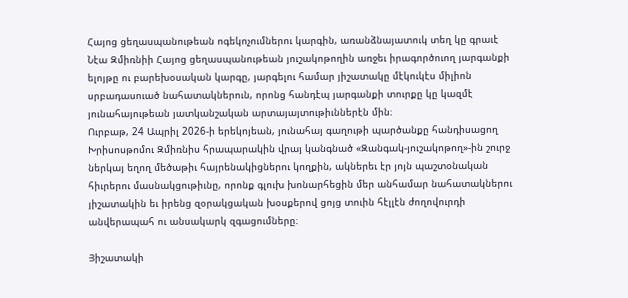Հայոց ցեղասպանութեան ոգեկոչումներու կարգին, առանձնայատուկ տեղ կը գրաւէ Նէա Զմիռնիի Հայոց ցեղասպանութեան յուշակոթողին առջեւ իրագործուող յարգանքի ելոյթը ու բարեխօսական կարգը, յարգելու համար յիշատակը մէկուկէս միլիոն սրբադասուած նահատակներուն, որոնց հանդէպ յարգանքի տուրքը կը կազմէ յունահայութեան յատկանշական արտայայտութիւններէն մին։
Ուրբաթ, 24 Ապրիլ 2026-ի երեկոյեան, յունահայ գաղութի պարծանքը հանդիսացող Խրիսոսթոմու Զմիռնիս հրապարակին վրայ կանգնած «Զանգակ-յուշակոթող»-ին շուրջ ներկայ եղող մեծաթիւ հայրենակիցներու կողքին, ակներեւ էր յոյն պաշտօնական հիւրերու մասնակցութիւնը, որոնք գլուխ խոնարհեցին մեր անհամար նահատակներու յիշատակին եւ իրենց զօրակցական խօսքերով ցոյց տուին հէլլէն ժողովուրդի անվերապահ ու անսակարկ զգացումները։

Յիշատակի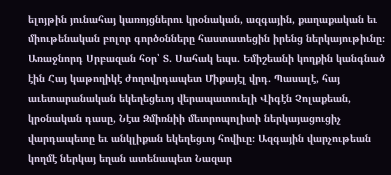ելոյթին յունահայ կառոյցներու կրօնական, ազգային, քաղաքական եւ միութենական բոլոր գործօնները հաստատեցին իրենց ներկայութիւնը։ Առաջնորդ Սրբազան հօր՝ Տ. Սահակ եպս. Եմիշեանի կողքին կանգնած էին Հայ կաթողիկէ ժողովրդապետ Միքայէլ վրդ. Պասալէ, հայ աւետարանական եկեղեցեւոյ վերապատուելի Վիգէն Չոլաքեան, կրօնական դասը, Նէա Զմիռնիի մետրոպոլիտի ներկայացուցիչ վարդապետը եւ անկլիքան եկեղեցւոյ հովիւը։ Ազգային վարչութեան կողմէ ներկայ եղան ատենապետ Նազար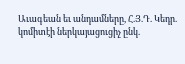Աւագեան եւ անդամները, Հ.Յ.Դ. Կեդր. կոմիտէի ներկայացուցիչ ընկ.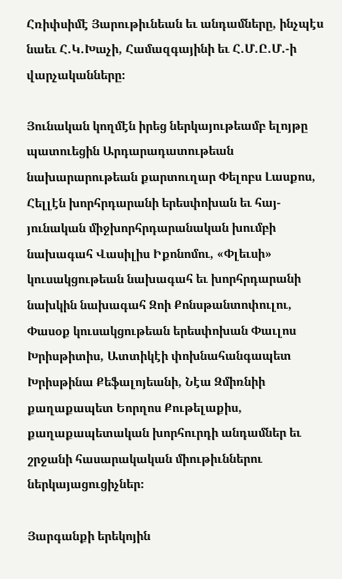Հռիփսիմէ Յարութիւնեան եւ անդամները, ինչպէս նաեւ Հ.Կ.Խաչի, Համազգայինի եւ Հ.Մ.Ը.Մ.-ի վարչականները։

Յունական կողմէն իրեց ներկայութեամբ ելոյթը պատուեցին Արդարադատութեան նախարարութեան քարտուղար Փելոբս Լասքոս, Հելլէն խորհրդարանի երեսփոխան եւ հայ-յունական միջխորհրդարանական խումբի նախագահ Վասիլիս Իքոնոմու, «Փլեւսի» կուսակցութեան նախագահ եւ խորհրդարանի նախկին նախագահ Զոի Քոնսթանտոփուլու, Փասօք կուսակցութեան երեսփոխան Փաւլոս Խրիսթիտիս, Ատտիկէի փոխնահանգապետ Խրիսթինա Քեֆալոյեանի, Նէա Զմիռնիի քաղաքապետ Եորղոս Քութելաքիս, քաղաքապետական խորհուրդի անդամներ եւ շրջանի հասարակական միութիւններու ներկայացուցիչներ։

Յարգանքի երեկոյին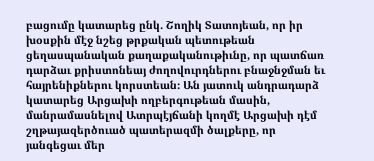բացումը կատարեց ընկ. Շողիկ Տատոյեան, որ իր խօսքին մէջ նշեց թրքական պետութեան ցեղասպանական քաղաքականութիւնը, որ պատճառ դարձաւ քրիստոնեայ ժողովուրդներու բնաջնջման եւ հայրենիքներու կորստեան։ Ան յատուկ անդրադարձ կատարեց Արցախի ողբերգութեան մասին, մանրամասնելով Ատրպէյճանի կողմէ Արցախի դէմ շղթայազերծուած պատերազմի ծալքերը, որ յանգեցաւ մեր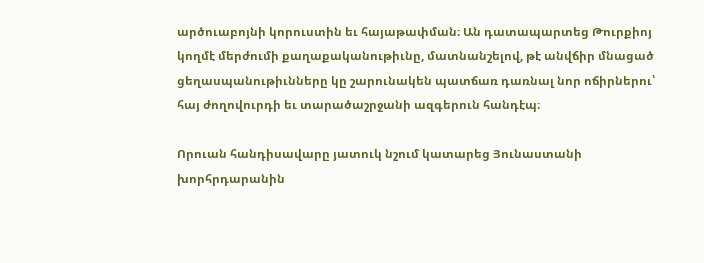արծուաբոյնի կորուստին եւ հայաթափման։ Ան դատապարտեց Թուրքիոյ կողմէ մերժումի քաղաքականութիւնը, մատնանշելով, թէ անվճիր մնացած ցեղասպանութիւնները կը շարունակեն պատճառ դառնալ նոր ոճիրներու՝ հայ ժողովուրդի եւ տարածաշրջանի ազգերուն հանդէպ։

Որուան հանդիսավարը յատուկ նշում կատարեց Յունաստանի խորհրդարանին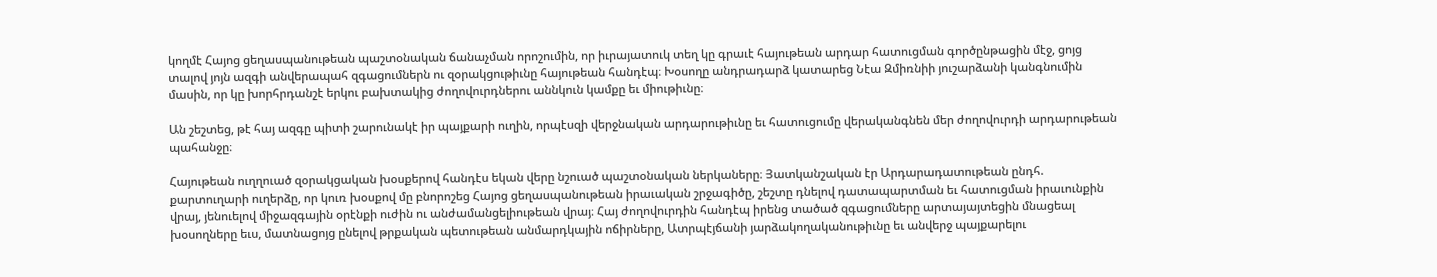կողմէ Հայոց ցեղասպանութեան պաշտօնական ճանաչման որոշումին, որ իւրայատուկ տեղ կը գրաւէ հայութեան արդար հատուցման գործընթացին մէջ, ցոյց տալով յոյն ազգի անվերապահ զգացումներն ու զօրակցութիւնը հայութեան հանդէպ։ Խօսողը անդրադարձ կատարեց Նէա Զմիռնիի յուշարձանի կանգնումին մասին, որ կը խորհրդանշէ երկու բախտակից ժողովուրդներու աննկուն կամքը եւ միութիւնը։

Ան շեշտեց, թէ հայ ազգը պիտի շարունակէ իր պայքարի ուղին, որպէսզի վերջնական արդարութիւնը եւ հատուցումը վերականգնեն մեր ժողովուրդի արդարութեան պահանջը։

Հայութեան ուղղուած զօրակցական խօսքերով հանդէս եկան վերը նշուած պաշտօնական ներկաները։ Յատկանշական էր Արդարադատութեան ընդհ. քարտուղարի ուղերձը, որ կուռ խօսքով մը բնորոշեց Հայոց ցեղասպանութեան իրաւական շրջագիծը, շեշտը դնելով դատապարտման եւ հատուցման իրաւունքին վրայ, յենուելով միջազգային օրէնքի ուժին ու անժամանցելիութեան վրայ։ Հայ ժողովուրդին հանդէպ իրենց տածած զգացումները արտայայտեցին մնացեալ խօսողները եւս, մատնացոյց ընելով թրքական պետութեան անմարդկային ոճիրները, Ատրպէյճանի յարձակողականութիւնը եւ անվերջ պայքարելու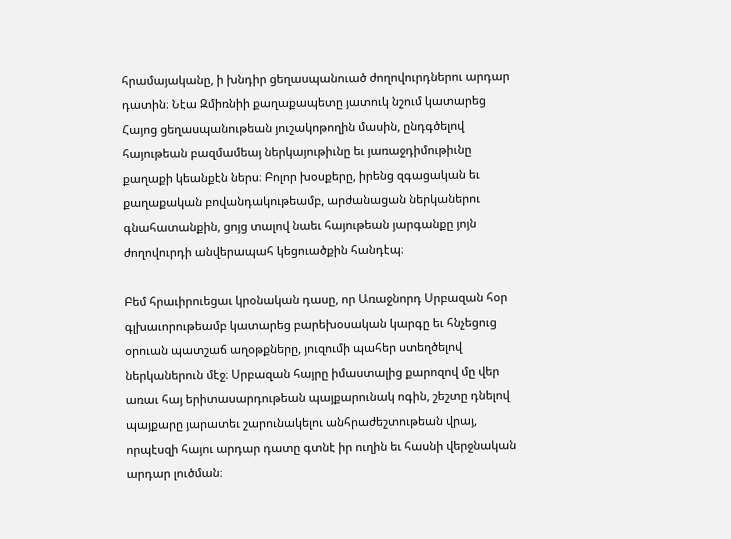հրամայականը, ի խնդիր ցեղասպանուած ժողովուրդներու արդար դատին։ Նէա Զմիռնիի քաղաքապետը յատուկ նշում կատարեց Հայոց ցեղասպանութեան յուշակոթողին մասին, ընդգծելով հայութեան բազմամեայ ներկայութիւնը եւ յառաջդիմութիւնը քաղաքի կեանքէն ներս։ Բոլոր խօսքերը, իրենց զգացական եւ քաղաքական բովանդակութեամբ, արժանացան ներկաներու գնահատանքին, ցոյց տալով նաեւ հայութեան յարգանքը յոյն ժողովուրդի անվերապահ կեցուածքին հանդէպ։

Բեմ հրաւիրուեցաւ կրօնական դասը, որ Առաջնորդ Սրբազան հօր գլխաւորութեամբ կատարեց բարեխօսական կարգը եւ հնչեցուց օրուան պատշաճ աղօթքները, յուզումի պահեր ստեղծելով ներկաներուն մէջ։ Սրբազան հայրը իմաստալից քարոզով մը վեր առաւ հայ երիտասարդութեան պայքարունակ ոգին, շեշտը դնելով պայքարը յարատեւ շարունակելու անհրաժեշտութեան վրայ, որպէսզի հայու արդար դատը գտնէ իր ուղին եւ հասնի վերջնական արդար լուծման։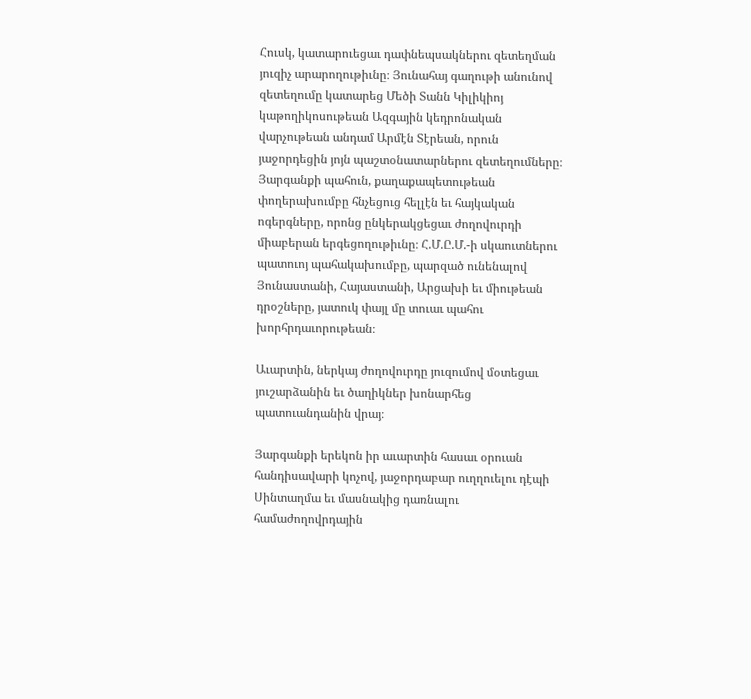Հուսկ, կատարուեցաւ դափնեպսակներու զետեղման յուզիչ արարողութիւնը։ Յունահայ գաղութի անունով զետեղումը կատարեց Մեծի Տանն Կիլիկիոյ կաթողիկոսութեան Ազգային կեդրոնական վարչութեան անդամ Արմէն Տէրեան, որուն յաջորդեցին յոյն պաշտօնատարներու զետեղումները։ Յարգանքի պահուն, քաղաքապետութեան փողերախումբը հնչեցուց հելլէն եւ հայկական ոգերգները, որոնց ընկերակցեցաւ ժողովուրդի միաբերան երգեցողութիւնը։ Հ.Մ.Ը.Մ.-ի սկաուտներու պատուոյ պահակախումբը, պարզած ունենալով Յունաստանի, Հայաստանի, Արցախի եւ միութեան դրօշները, յատուկ փայլ մը տուաւ պահու խորհրդաւորութեան։

Աւարտին, ներկայ ժողովուրդը յուզումով մօտեցաւ յուշարձանին եւ ծաղիկներ խոնարհեց պատուանդանին վրայ։

Յարգանքի երեկոն իր աւարտին հասաւ օրուան հանդիսավարի կոչով, յաջորդաբար ուղղուելու դէպի Սինտաղմա եւ մասնակից դառնալու համաժողովրդային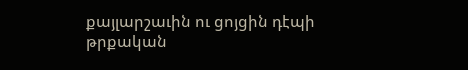քայլարշաւին ու ցոյցին դէպի թրքական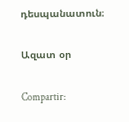դեսպանատուն։

Ազատ օր

Compartir: